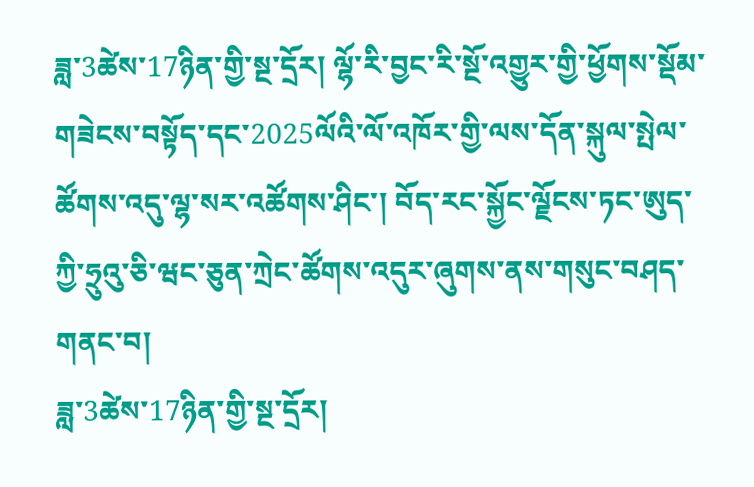ཟླ་3ཚེས་17ཉིན་གྱི་སྔ་དྲོར། ལྷོ་རི་བྱང་རི་སྔོ་འགྱུར་གྱི་ཕྱོགས་སྡོམ་གཟེངས་བསྟོད་དང་2025ལོའི་ལོ་འཁོར་གྱི་ལས་དོན་སྐུལ་སྤེལ་ཚོགས་འདུ་ལྷ་སར་འཚོགས་ཤིང་། བོད་རང་སྐྱོང་ལྗོངས་ཏང་ཨུད་ཀྱི་ཧྲུའུ་ཅི་ཝང་ཅུན་ཀྲེང་ཚོགས་འདུར་ཞུགས་ནས་གསུང་བཤད་གནང་བ།
ཟླ་3ཚེས་17ཉིན་གྱི་སྔ་དྲོར།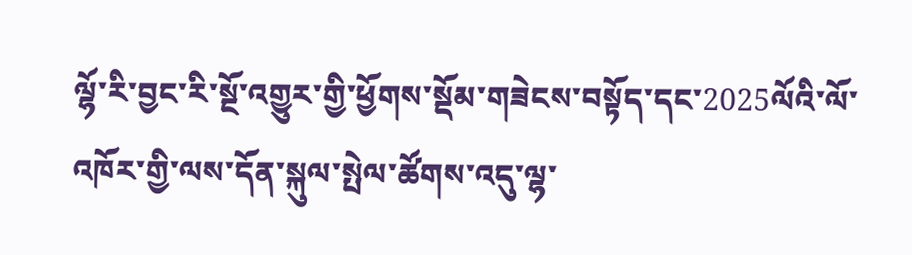ལྷོ་རི་བྱང་རི་སྔོ་འགྱུར་གྱི་ཕྱོགས་སྡོམ་གཟེངས་བསྟོད་དང་2025ལོའི་ལོ་འཁོར་གྱི་ལས་དོན་སྐུལ་སྤེལ་ཚོགས་འདུ་ལྷ་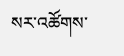སར་འཚོགས་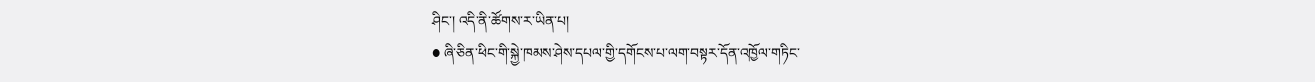ཤིང་། འདི་ནི་ཚོགས་ར་ཡིན་པ།
● ཞི་ཅིན་ཕིང་གི་སྐྱེ་ཁམས་ཤེས་དཔལ་གྱི་དགོངས་པ་ལག་བསྟར་དོན་འཁྱོལ་གཏིང་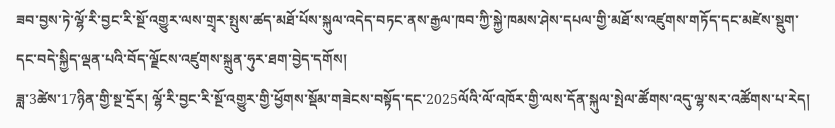ཟབ་བྱས་ཏེ་ལྷོ་རི་བྱང་རི་སྔོ་འགྱུར་ལས་གྲྭར་སྤུས་ཚད་མཐོ་པོས་སྐུལ་འདེད་བཏང་ནས་རྒྱལ་ཁབ་ཀྱི་སྐྱེ་ཁམས་ཤེས་དཔལ་གྱི་མཐོ་ས་འཛུགས་གཏོད་དང་མཛེས་སྡུག་དང་བདེ་སྐྱིད་ལྡན་པའི་བོད་ལྗོངས་འཛུགས་སྐྲུན་ཧུར་ཐག་བྱེད་དགོས།
ཟླ་3ཚེས་17ཉིན་གྱི་སྔ་དྲོར། ལྷོ་རི་བྱང་རི་སྔོ་འགྱུར་གྱི་ཕྱོགས་སྡོམ་གཟེངས་བསྟོད་དང་2025ལོའི་ལོ་འཁོར་གྱི་ལས་དོན་སྐུལ་སྤེལ་ཚོགས་འདུ་ལྷ་སར་འཚོགས་པ་རེད།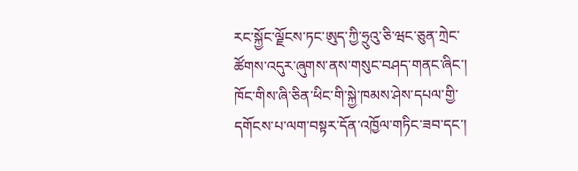རང་སྐྱོང་ལྗོངས་ཏང་ཨུད་ཀྱི་ཧྲུའུ་ཅི་ཝང་ཅུན་ཀྲེང་ཚོགས་འདུར་ཞུགས་ནས་གསུང་བཤད་གནང་ཞིང་། ཁོང་གིས་ཞི་ཅིན་ཕིང་གི་སྐྱེ་ཁམས་ཤེས་དཔལ་གྱི་དགོངས་པ་ལག་བསྟར་དོན་འཁྱོལ་གཏིང་ཟབ་དང་།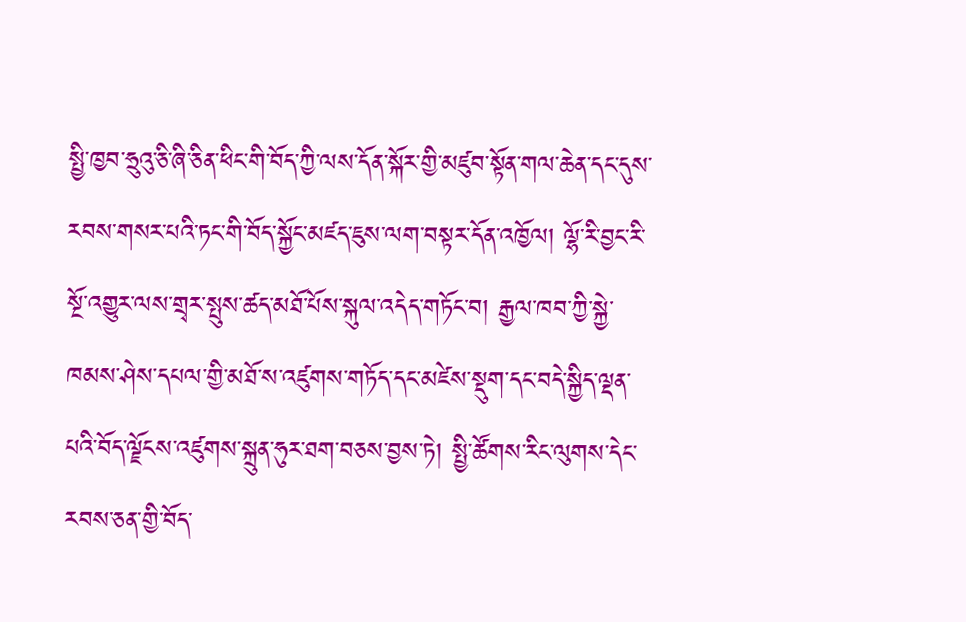སྤྱི་ཁྱབ་ཧྲུའུ་ཅི་ཞི་ཅིན་ཕིང་གི་བོད་ཀྱི་ལས་དོན་སྐོར་གྱི་མཛུབ་སྟོན་གལ་ཆེན་དང་དུས་རབས་གསར་པའི་ཏང་གི་བོད་སྐྱོང་མཛད་ཇུས་ལག་བསྟར་དོན་འཁྱོལ། ལྷོ་རི་བྱང་རི་སྔོ་འགྱུར་ལས་གྲྭར་སྤུས་ཚད་མཐོ་པོས་སྐུལ་འདེད་གཏོང་བ། རྒྱལ་ཁབ་ཀྱི་སྐྱེ་ཁམས་ཤེས་དཔལ་གྱི་མཐོ་ས་འཛུགས་གཏོད་དང་མཛེས་སྡུག་དང་བདེ་སྐྱིད་ལྡན་པའི་བོད་ལྗོངས་འཛུགས་སྐྲུན་ཧུར་ཐག་བཅས་བྱས་ཏེ། སྤྱི་ཚོགས་རིང་ལུགས་དེང་རབས་ཅན་གྱི་བོད་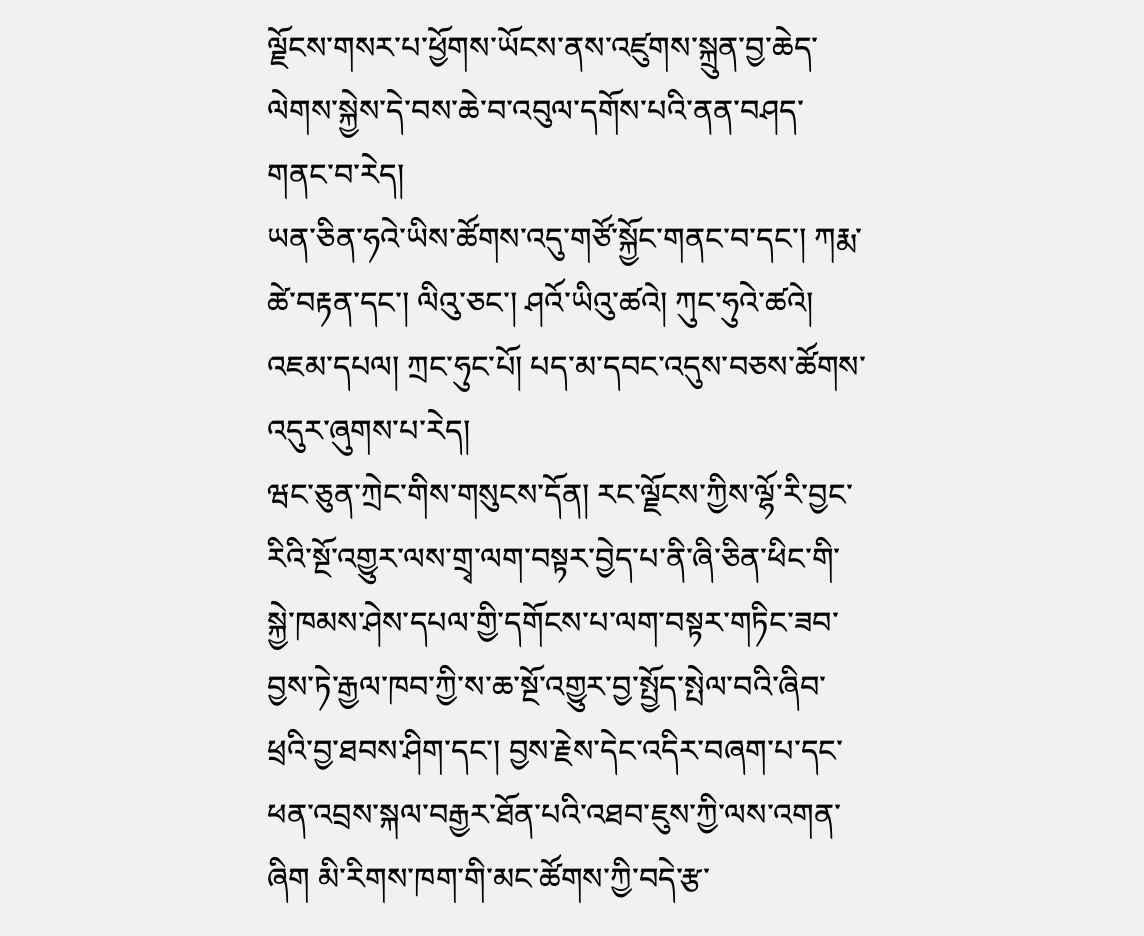ལྗོངས་གསར་པ་ཕྱོགས་ཡོངས་ནས་འཛུགས་སྐྲུན་བྱ་ཆེད་ལེགས་སྐྱེས་དེ་བས་ཆེ་བ་འབུལ་དགོས་པའི་ནན་བཤད་གནང་བ་རེད།
ཡན་ཅིན་ཧའེ་ཡིས་ཚོགས་འདུ་གཙོ་སྐྱོང་གནང་བ་དང་། ཀརྨ་ཚེ་བརྟན་དང་། ལིའུ་ཅང་། ཤའོ་ཡིའུ་ཚའེ། ཀུང་ཧུའེ་ཚའེ། འཇམ་དཔལ། ཀྲང་ཧུང་པོ། པད་མ་དབང་འདུས་བཅས་ཚོགས་འདུར་ཞུགས་པ་རེད།
ཝང་ཅུན་ཀྲེང་གིས་གསུངས་དོན། རང་ལྗོངས་ཀྱིས་ལྷོ་རི་བྱང་རིའི་སྔོ་འགྱུར་ལས་གྲྭ་ལག་བསྟར་བྱེད་པ་ནི་ཞི་ཅིན་ཕིང་གི་སྐྱེ་ཁམས་ཤེས་དཔལ་གྱི་དགོངས་པ་ལག་བསྟར་གཏིང་ཟབ་བྱས་ཏེ་རྒྱལ་ཁབ་ཀྱི་ས་ཆ་སྔོ་འགྱུར་བྱ་སྤྱོད་སྤེལ་བའི་ཞིབ་ཕྲའི་བྱ་ཐབས་ཤིག་དང་། བྱས་རྗེས་དེང་འདིར་བཞག་པ་དང་ཕན་འབྲས་སྐལ་བརྒྱར་ཐོན་པའི་འཐབ་ཇུས་ཀྱི་ལས་འགན་ཞིག མི་རིགས་ཁག་གི་མང་ཚོགས་ཀྱི་བདེ་རྩ་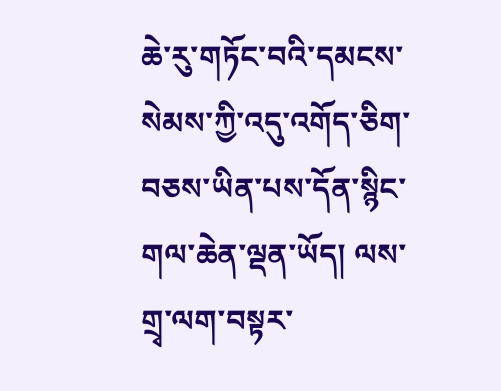ཆེ་རུ་གཏོང་བའི་དམངས་སེམས་ཀྱི་འདུ་འགོད་ཅིག་བཅས་ཡིན་པས་དོན་སྙིང་གལ་ཆེན་ལྡན་ཡོད། ལས་གྲྭ་ལག་བསྟར་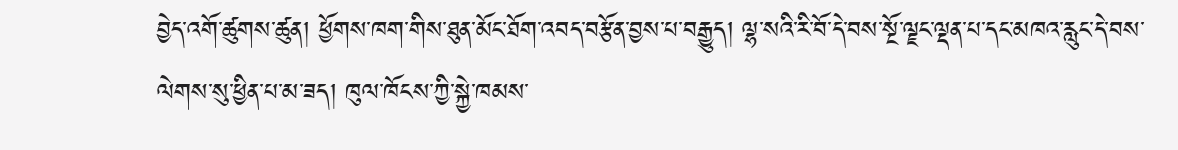བྱེད་འགོ་ཚུགས་ཚུན། ཕྱོགས་ཁག་གིས་ཐུན་མོང་ཐོག་འབད་བརྩོན་བྱས་པ་བརྒྱུད། ལྷ་སའི་རི་བོ་དེ་བས་སྔོ་ལྗང་ལྡན་པ་དང་མཁའ་རླུང་དེ་བས་ལེགས་སུ་ཕྱིན་པ་མ་ཟད། ཁུལ་ཁོངས་ཀྱི་སྐྱེ་ཁམས་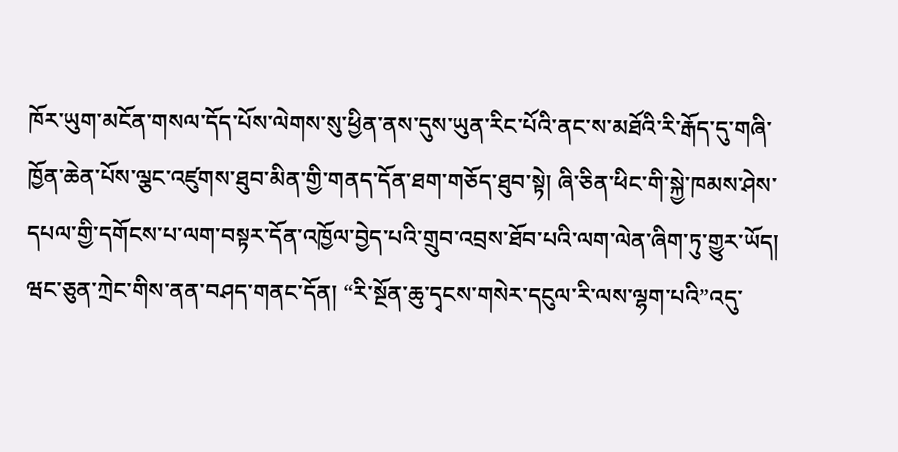ཁོར་ཡུག་མངོན་གསལ་དོད་པོས་ལེགས་སུ་ཕྱིན་ནས་དུས་ཡུན་རིང་པོའི་ནང་ས་མཐོའི་རི་རྒོད་དུ་གཞི་ཁྱོན་ཆེན་པོས་ལྕང་འཛུགས་ཐུབ་མིན་གྱི་གནད་དོན་ཐག་གཅོད་ཐུབ་སྟེ། ཞི་ཅིན་ཕིང་གི་སྐྱེ་ཁམས་ཤེས་དཔལ་གྱི་དགོངས་པ་ལག་བསྟར་དོན་འཁྱོལ་བྱེད་པའི་གྲུབ་འབྲས་ཐོབ་པའི་ལག་ལེན་ཞིག་ཏུ་གྱུར་ཡོད།
ཝང་ཅུན་ཀྲེང་གིས་ནན་བཤད་གནང་དོན། “རི་སྔོན་ཆུ་དྭངས་གསེར་དངུལ་རི་ལས་ལྷག་པའི”འདུ་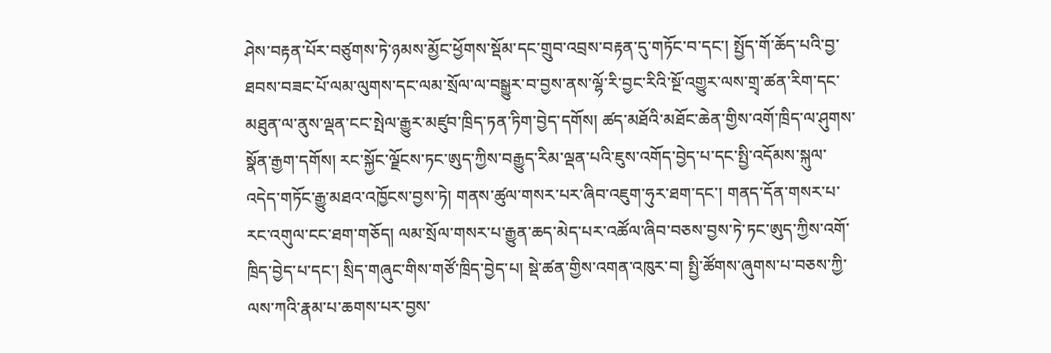ཤེས་བརྟན་པོར་བཙུགས་ཏེ་ཉམས་མྱོང་ཕྱོགས་སྡོམ་དང་གྲུབ་འབྲས་བརྟན་དུ་གཏོང་བ་དང་། སྤྱོད་གོ་ཆོད་པའི་བྱ་ཐབས་བཟང་པོ་ལམ་ལུགས་དང་ལམ་སྲོལ་ལ་བསྒྱུར་བ་བྱས་ནས་ལྷོ་རི་བྱང་རིའི་སྔོ་འགྱུར་ལས་གྲྭ་ཚན་རིག་དང་མཐུན་ལ་ནུས་ལྡན་ངང་སྤེལ་རྒྱུར་མཛུབ་ཁྲིད་ཏན་ཏིག་བྱེད་དགོས། ཚད་མཐོའི་མཐོང་ཆེན་གྱིས་འགོ་ཁྲིད་ལ་ཤུགས་སྣོན་རྒྱག་དགོས། རང་སྐྱོང་ལྗོངས་ཏང་ཨུད་ཀྱིས་བརྒྱུད་རིམ་ལྡན་པའི་ཇུས་འགོད་བྱེད་པ་དང་སྤྱི་འདོམས་སྐུལ་འདེད་གཏོང་རྒྱུ་མཐའ་འཁྱོངས་བྱས་ཏེ། གནས་ཚུལ་གསར་པར་ཞིབ་འཇུག་ཧུར་ཐག་དང་། གནད་དོན་གསར་པ་རང་འགུལ་ངང་ཐག་གཅོད། ལམ་སྲོལ་གསར་པ་རྒྱུན་ཆད་མེད་པར་འཚོལ་ཞིབ་བཅས་བྱས་ཏེ་ཏང་ཨུད་ཀྱིས་འགོ་ཁྲིད་བྱེད་པ་དང་། སྲིད་གཞུང་གིས་གཙོ་ཁྲིད་བྱེད་པ། སྡེ་ཚན་གྱིས་འགན་འཁུར་བ། སྤྱི་ཚོགས་ཞུགས་པ་བཅས་ཀྱི་ལས་ཀའི་རྣམ་པ་ཆགས་པར་བྱས་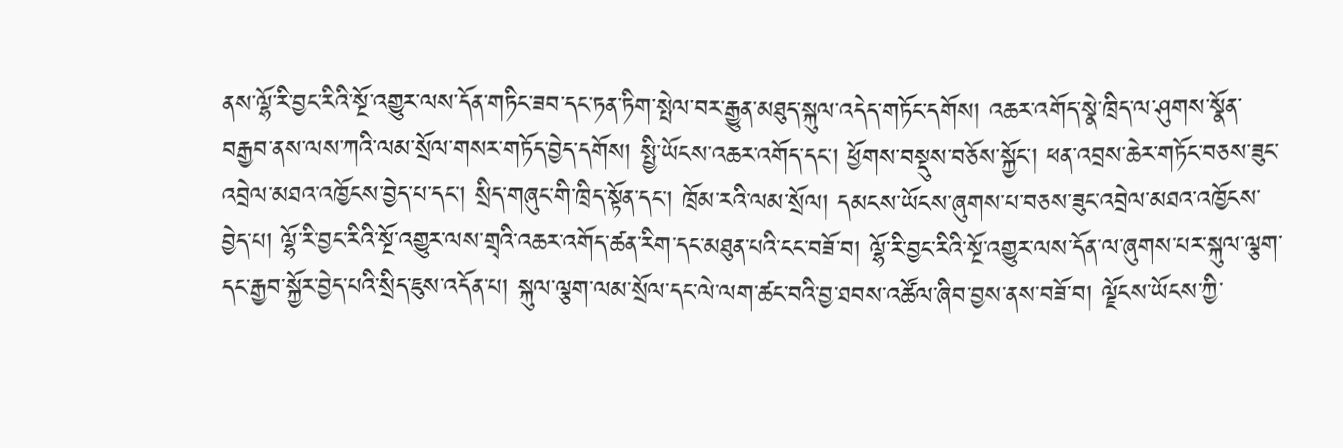ནས་ལྷོ་རི་བྱང་རིའི་སྔོ་འགྱུར་ལས་དོན་གཏིང་ཟབ་དང་ཏན་ཏིག་སྤེལ་བར་རྒྱུན་མཐུད་སྐུལ་འདེད་གཏོང་དགོས། འཆར་འགོད་སྣེ་ཁྲིད་ལ་ཤུགས་སྣོན་བརྒྱབ་ནས་ལས་ཀའི་ལམ་སྲོལ་གསར་གཏོད་བྱེད་དགོས། སྤྱི་ཡོངས་འཆར་འགོད་དང་། ཕྱོགས་བསྡུས་བཅོས་སྐྱོང་། ཕན་འབྲས་ཆེར་གཏོང་བཅས་ཟུང་འབྲེལ་མཐའ་འཁྱོངས་བྱེད་པ་དང་། སྲིད་གཞུང་གི་ཁྲིད་སྟོན་དང་། ཁྲོམ་རའི་ལམ་སྲོལ། དམངས་ཡོངས་ཞུགས་པ་བཅས་ཟུང་འབྲེལ་མཐའ་འཁྱོངས་བྱེད་པ། ལྷོ་རི་བྱང་རིའི་སྔོ་འགྱུར་ལས་གྲྭའི་འཆར་འགོད་ཚན་རིག་དང་མཐུན་པའི་ངང་བཟོ་བ། ལྷོ་རི་བྱང་རིའི་སྔོ་འགྱུར་ལས་དོན་ལ་ཞུགས་པར་སྐུལ་ལྕག་དང་རྒྱབ་སྐྱོར་བྱེད་པའི་སྲིད་ཇུས་འདོན་པ། སྐུལ་ལྕག་ལམ་སྲོལ་དང་ལེ་ལག་ཚང་བའི་བྱ་ཐབས་འཚོལ་ཞིབ་བྱས་ནས་བཟོ་བ། ལྗོངས་ཡོངས་ཀྱི་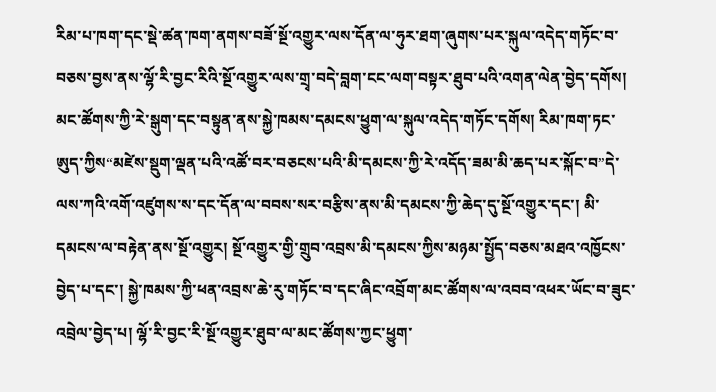རིམ་པ་ཁག་དང་སྡེ་ཚན་ཁག་ནགས་བཟོ་སྔོ་འགྱུར་ལས་དོན་ལ་ཧུར་ཐག་ཞུགས་པར་སྐུལ་འདེད་གཏོང་བ་བཅས་བྱས་ནས་ལྷོ་རི་བྱང་རིའི་སྔོ་འགྱུར་ལས་གྲྭ་བདེ་བླག་ངང་ལག་བསྟར་ཐུབ་པའི་འགན་ལེན་བྱེད་དགོས། མང་ཚོགས་ཀྱི་རེ་སྒུག་དང་བསྟུན་ནས་སྐྱེ་ཁམས་དམངས་ཕྱུག་ལ་སྐུལ་འདེད་གཏོང་དགོས། རིམ་ཁག་ཏང་ཨུད་ཀྱིས“མཛེས་སྡུག་ལྡན་པའི་འཚོ་བར་བཅངས་པའི་མི་དམངས་ཀྱི་རེ་འདོད་ཟམ་མི་ཆད་པར་སྐོང་བ”དེ་ལས་ཀའི་འགོ་འཛུགས་ས་དང་དོན་ལ་བབས་སར་བརྩིས་ནས་མི་དམངས་ཀྱི་ཆེད་དུ་སྔོ་འགྱུར་དང་། མི་དམངས་ལ་བརྟེན་ནས་སྔོ་འགྱུར། སྔོ་འགྱུར་གྱི་གྲུབ་འབྲས་མི་དམངས་ཀྱིས་མཉམ་སྤྱོད་བཅས་མཐའ་འཁྱོངས་བྱེད་པ་དང་། སྐྱེ་ཁམས་ཀྱི་ཕན་འབྲས་ཆེ་རུ་གཏོང་བ་དང་ཞིང་འབྲོག་མང་ཚོགས་ལ་འབབ་འཕར་ཡོང་བ་ཟུང་འབྲེལ་བྱེད་པ། ལྷོ་རི་བྱང་རི་སྔོ་འགྱུར་ཐུབ་ལ་མང་ཚོགས་ཀྱང་ཕྱུག་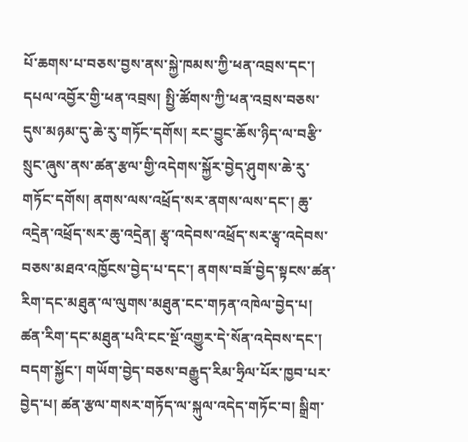པོ་ཆགས་པ་བཅས་བྱས་ནས་སྐྱེ་ཁམས་ཀྱི་ཕན་འབྲས་དང་། དཔལ་འབྱོར་གྱི་ཕན་འབྲས། སྤྱི་ཚོགས་ཀྱི་ཕན་འབྲས་བཅས་དུས་མཉམ་དུ་ཆེ་རུ་གཏོང་དགོས། རང་བྱུང་ཆོས་ཉིད་ལ་བརྩི་སྲུང་ཞུས་ནས་ཚན་རྩལ་གྱི་འདེགས་སྐྱོར་བྱེད་ཤུགས་ཆེ་རུ་གཏོང་དགོས། ནགས་ལས་འཕྲོད་སར་ནགས་ལས་དང་། ཆུ་འདྲེན་འཕྲོད་སར་ཆུ་འདྲེན། རྩྭ་འདེབས་འཕྲོད་སར་རྩྭ་འདེབས་བཅས་མཐའ་འཁྱོངས་བྱེད་པ་དང་། ནགས་བཟོ་བྱེད་སྟངས་ཚན་རིག་དང་མཐུན་ལ་ལུགས་མཐུན་ངང་གཏན་འཁེལ་བྱེད་པ། ཚན་རིག་དང་མཐུན་པའི་ངང་སྔོ་འགྱུར་དེ་སོན་འདེབས་དང་། བདག་སྐྱོང་། གཡོག་བྱེད་བཅས་བརྒྱུད་རིམ་ཧྲིལ་པོར་ཁྱབ་པར་བྱེད་པ། ཚན་རྩལ་གསར་གཏོད་ལ་སྐུལ་འདེད་གཏོང་བ། སྒྲིག་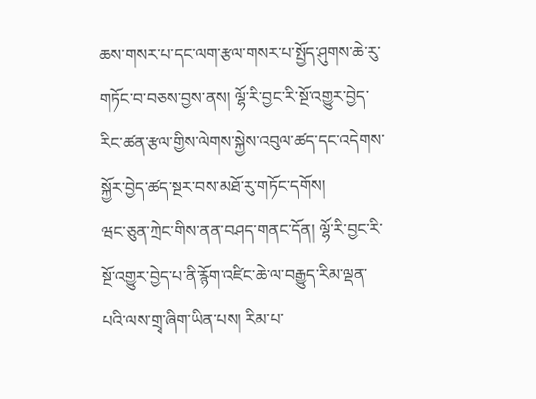ཆས་གསར་པ་དང་ལག་རྩལ་གསར་པ་སྤྱོད་ཤུགས་ཆེ་རུ་གཏོང་བ་བཅས་བྱས་ནས། ལྷོ་རི་བྱང་རི་སྔོ་འགྱུར་བྱེད་རིང་ཚན་རྩལ་གྱིས་ལེགས་སྐྱེས་འབུལ་ཚད་དང་འདེགས་སྐྱོར་བྱེད་ཚད་སྔར་བས་མཐོ་རུ་གཏོང་དགོས།
ཝང་ཅུན་ཀྲེང་གིས་ནན་བཤད་གནང་དོན། ལྷོ་རི་བྱང་རི་སྔོ་འགྱུར་བྱེད་པ་ནི་རྙོག་འཛིང་ཆེ་ལ་བརྒྱུད་རིམ་ལྡན་པའི་ལས་གྲྭ་ཞིག་ཡིན་པས། རིམ་པ་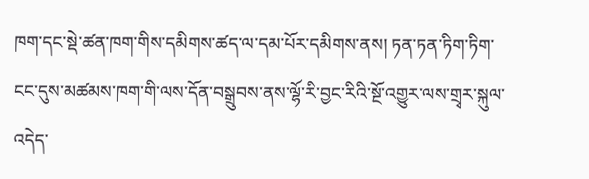ཁག་དང་སྡེ་ཚན་ཁག་གིས་དམིགས་ཚད་ལ་དམ་པོར་དམིགས་ནས། ཏན་ཏན་ཏིག་ཏིག་ངང་དུས་མཚམས་ཁག་གི་ལས་དོན་བསྒྲུབས་ནས་ལྷོ་རི་བྱང་རིའི་སྔོ་འགྱུར་ལས་གྲྭར་སྐུལ་འདེད་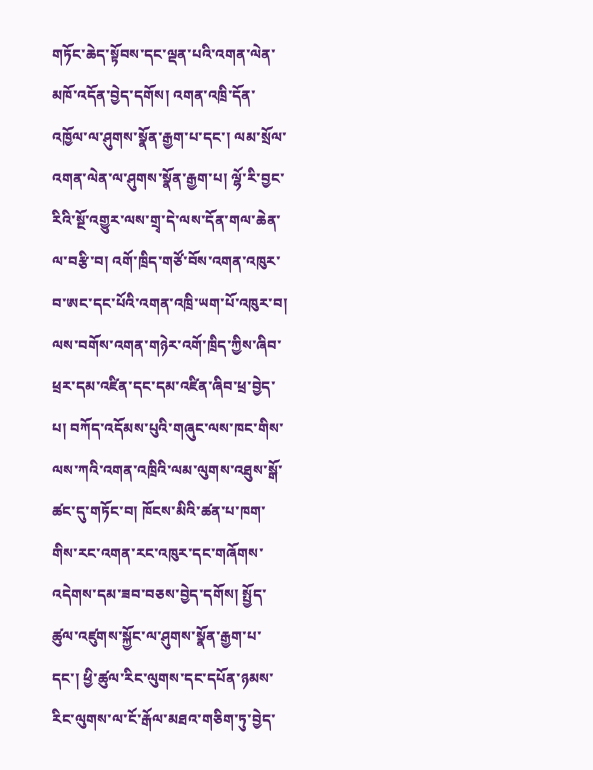གཏོང་ཆེད་སྟོབས་དང་ལྡན་པའི་འགན་ལེན་མཁོ་འདོན་བྱེད་དགོས། འགན་འཁྲི་དོན་འཁྱོལ་ལ་ཤུགས་སྣོན་རྒྱག་པ་དང་། ལམ་སྲོལ་འགན་ལེན་ལ་ཤུགས་སྣོན་རྒྱག་པ། ལྷོ་རི་བྱང་རིའི་སྔོ་འགྱུར་ལས་གྲྭ་དེ་ལས་དོན་གལ་ཆེན་ལ་བརྩི་བ། འགོ་ཁྲིད་གཙོ་བོས་འགན་འཁུར་བ་ཨང་དང་པོའི་འགན་འཁྲི་ཡག་པོ་འཁུར་བ། ལས་བགོས་འགན་གཉེར་འགོ་ཁྲིད་ཀྱིས་ཞིབ་ཕྲར་དམ་འཛིན་དང་དམ་འཛིན་ཞིབ་ཕྲ་བྱེད་པ། བཀོད་འདོམས་པུའི་གཞུང་ལས་ཁང་གིས་ལས་ཀའི་འགན་འཁྲིའི་ལམ་ལུགས་འཐུས་སྒོ་ཚང་དུ་གཏོང་བ། ཁོངས་མིའི་ཚན་པ་ཁག་གིས་རང་འགན་རང་འཁུར་དང་གཞོགས་འདེགས་དམ་ཟབ་བཅས་བྱེད་དགོས། སྤྱོད་ཚུལ་འཛུགས་སྐྱོང་ལ་ཤུགས་སྣོན་རྒྱག་པ་དང་། ཕྱི་ཚུལ་རིང་ལུགས་དང་དཔོན་ཉམས་རིང་ལུགས་ལ་ངོ་རྒོལ་མཐའ་གཅིག་ཏུ་བྱེད་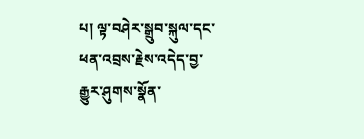པ། ལྟ་བཤེར་སྒྲུབ་སྐུལ་དང་ཕན་འབྲས་རྗེས་འདེད་བྱ་རྒྱུར་ཤུགས་སྣོན་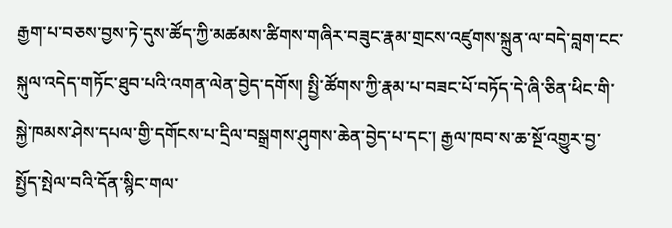རྒྱག་པ་བཅས་བྱས་ཏེ་དུས་ཚོད་ཀྱི་མཚམས་ཚིགས་གཞིར་བཟུང་རྣམ་གྲངས་འཛུགས་སྐྲུན་ལ་བདེ་བླག་ངང་སྐུལ་འདེད་གཏོང་ཐུབ་པའི་འགན་ལེན་བྱེད་དགོས། སྤྱི་ཚོགས་ཀྱི་རྣམ་པ་བཟང་པོ་བཏོད་དེ་ཞི་ཅིན་ཕིང་གི་སྐྱེ་ཁམས་ཤེས་དཔལ་གྱི་དགོངས་པ་དྲིལ་བསྒྲགས་ཤུགས་ཆེན་བྱེད་པ་དང་། རྒྱལ་ཁབ་ས་ཆ་སྔོ་འགྱུར་བྱ་སྤྱོད་སྤེལ་བའི་དོན་སྙིང་གལ་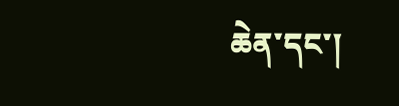ཆེན་དང་།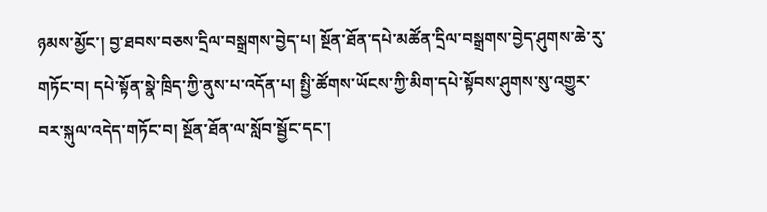ཉམས་མྱོང་། བྱ་ཐབས་བཅས་དྲིལ་བསྒྲགས་བྱེད་པ། སྔོན་ཐོན་དཔེ་མཚོན་དྲིལ་བསྒྲགས་བྱེད་ཤུགས་ཆེ་རུ་གཏོང་བ། དཔེ་སྟོན་སྣེ་ཁྲིད་ཀྱི་ནུས་པ་འདོན་པ། སྤྱི་ཚོགས་ཡོངས་ཀྱི་མིག་དཔེ་སྟོབས་ཤུགས་སུ་འགྱུར་བར་སྐུལ་འདེད་གཏོང་བ། སྔོན་ཐོན་ལ་སློབ་སྦྱོང་དང་།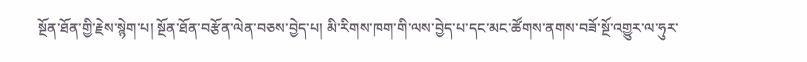སྔོན་ཐོན་གྱི་རྗེས་སྙེག་པ། སྔོན་ཐོན་བརྩོན་ལེན་བཅས་བྱེད་པ། མི་རིགས་ཁག་གི་ལས་བྱེད་པ་དང་མང་ཚོགས་ནགས་བཟོ་སྔོ་འགྱུར་ལ་ཧུར་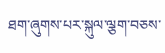ཐག་ཞུགས་པར་སྐུལ་ལྕག་བཅས་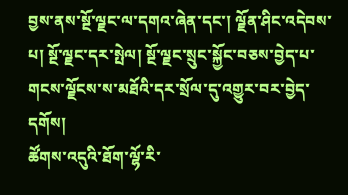བྱས་ནས་སྔོ་ལྗང་ལ་དགའ་ཞེན་དང་། ལྗོན་ཤིང་འདེབས་པ། སྔོ་ལྗང་དར་སྤེལ། སྔོ་ལྗང་སྲུང་སྐྱོང་བཅས་བྱེད་པ་གངས་ལྗོངས་ས་མཐོའི་དར་སྲོལ་དུ་འགྱུར་བར་བྱེད་དགོས།
ཚོགས་འདུའི་ཐོག་ལྷོ་རི་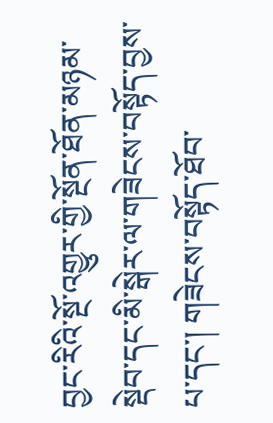བྱང་རིའི་སྔོ་འགྱུར་གྱི་སྔོན་ཐོན་མཉམ་སྡེབ་དང་མི་སྒེར་ལ་གཟེངས་བསྟོད་བྱས་པ་དང་། གཟེངས་བསྟོད་ཐོབ་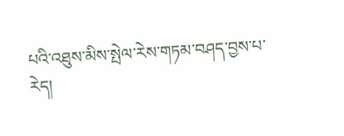པའི་འཐུས་མིས་སྤེལ་རེས་གཏམ་བཤད་བྱས་པ་རེད།